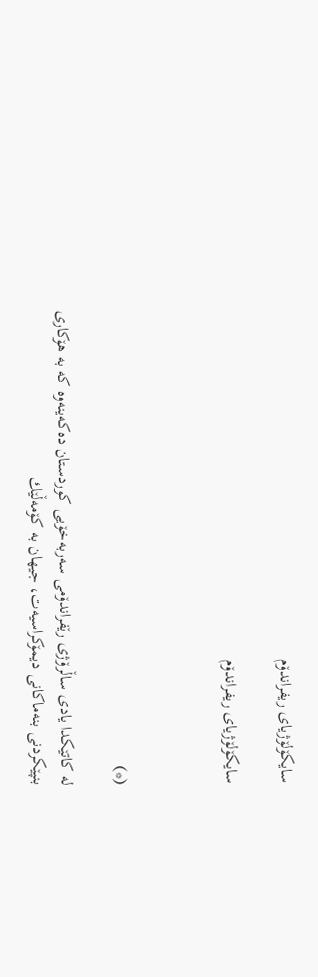سایكۆلۆژیاى ریفراندۆم

سایكۆلۆژیاى ریفراندۆم



(*)

له‌ كاتێكدا یادى ساڵرۆژى رێفراندۆمى سه‌ربه‌خۆیى كوردستان ده‌كه‌ینه‌وه‌ كه‌ به‌ هۆكارى بنپێكردنى بنه‌ماكانى دیمۆكراسیه‌ت، جیهان به‌ كۆمه‌ڵێك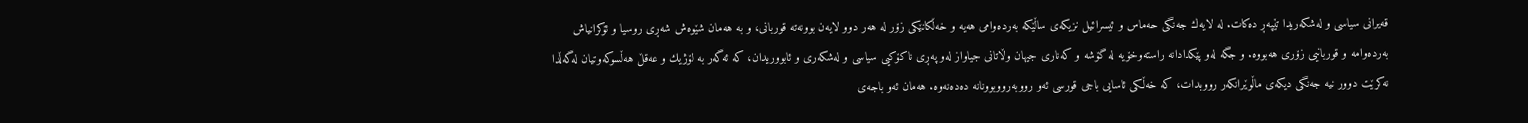قه‌یرانى سیاسى و له‌شكه‌ریدا تێپه‌ڕ ده‌كات. له‌ لایه‌ك جه‌نگى حه‌ماس و ئیسرائیل نزیكه‌ى ساڵێكه‌ به‌رده‌وامى هه‌یه‌ و خه‌ڵكانێكى زۆر له‌ هه‌ر دوو لایه‌ن بوونه‌ته‌ قوربانى، و به‌ هه‌مان شێوه‌ش شه‌ڕى روسیا و ئۆكرانیاش به‌رده‌وامه‌ و قوربانیى زۆرى هه‌بووه‌. و جگه‌ له‌و پێكدادانه‌ راسته‌وخۆیه‌ له‌ گۆشه‌ و كه‌نارى جیهان وڵاتانى جیاواز له‌و په‌ڕى ناكۆكیى سیاسى و له‌شكه‌رى و ئابووریدان، كه‌ ئه‌گه‌ر به‌ لۆژیك و عه‌قڵ هه‌ڵسوكه‌وتیان له‌گه‌ڵدا نه‌كرێت دوور نیه‌ جه‌نگى دیكه‌ى ماڵوێرانكه‌ر رووبدات، كه‌ خه‌ڵكى ئاسایى باجى قورسى ئه‌و رووبه‌رووبوونانه‌ ده‌ده‌نه‌وه‌. هه‌مان ئه‌و باجه‌ى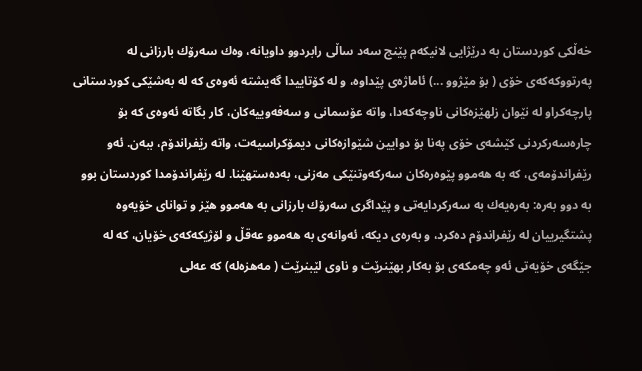خه‌ڵكى كوردستان به‌ درێژایى لانیكه‌م پێنج سه‌د ساڵى رابردوو داویانه‌، وه‌ك سه‌رۆك بارزانى له‌ په‌رتووكه‌كه‌ى خۆى ( بۆ مێژوو ...) ئاماژه‌ى پێداوه‌، و له‌ كۆتاییدا گه‌یشته‌ ئه‌وه‌ى كه‌ له‌ به‌شێكى كوردستانى پارچه‌كراو له‌ نێوان زلهێزه‌كانى ناوچه‌كه‌دا، واته‌ عۆسمانى و سه‌فه‌وییه‌كان، كار بگاته‌ ئه‌وه‌ى كه‌ بۆ چاره‌سه‌ركردنى كێشه‌ى خۆى په‌نا بۆ دوایین شێوازه‌كانى دیمۆكراسیه‌ت، واته‌ رێفراندۆم، ببه‌ن. ئه‌و رێفراندۆمه‌ى، كه‌ به‌ هه‌موو پێوه‌ره‌كان سه‌ركه‌وتنێكى مه‌زنى، به‌ده‌ستهێنا. له‌ رێفراندۆمدا كوردستان بوو به‌ دوو به‌ره‌: به‌ره‌یه‌ك به‌ سه‌ركردایه‌تى و پێداگرى سه‌رۆك بارزانى به‌ هه‌موو هێز و تواناى خۆیه‌وه‌ پشتگیرییان له‌ رێفراندۆم ده‌كرد، و به‌ره‌ى دیكه‌، ئه‌وانه‌ى به‌ هه‌موو عه‌قڵ و لۆژیكه‌كه‌ى خۆیان، كه‌ له‌ جێگه‌ى خۆیه‌تى ئه‌و چه‌مكه‌ى بۆ به‌كار بهێنرێت و ناوى لێبنرێت ( مه‌هزه‌له‌) كه‌ عه‌لى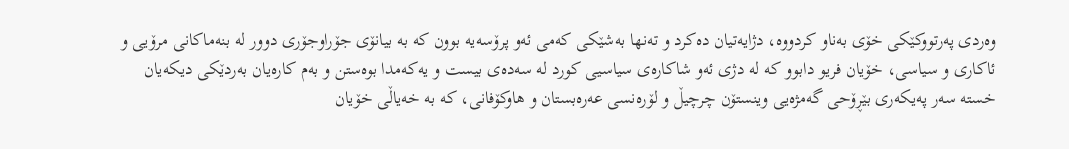وه‌ردى په‌رتووكێكى خۆى به‌ناو كردووه‌، دژایه‌تیان ده‌كرد و ته‌نها به‌شێكى كه‌مى ئه‌و پرۆسه‌یه‌ بوون كه‌ به‌ بیانۆى جۆراوجۆرى دوور له‌ بنه‌ماكانى مرۆیى و ئاكارى و سیاسى، خۆیان فریو دابوو كه‌ له‌ دژى ئه‌و شاكاره‌ى سیاسیى كورد له‌ سه‌ده‌ى بیست و یه‌كه‌مدا بوه‌ستن و به‌م كاره‌یان به‌ردێكى دیكه‌یان خسته‌ سه‌ر په‌یكه‌رى بێڕۆحى گه‌مژه‌یى وینستۆن چرچیڵ و لۆره‌نسى عه‌ره‌بستان و هاوكۆفانى، كه‌ به‌ خه‌یاڵى خۆیان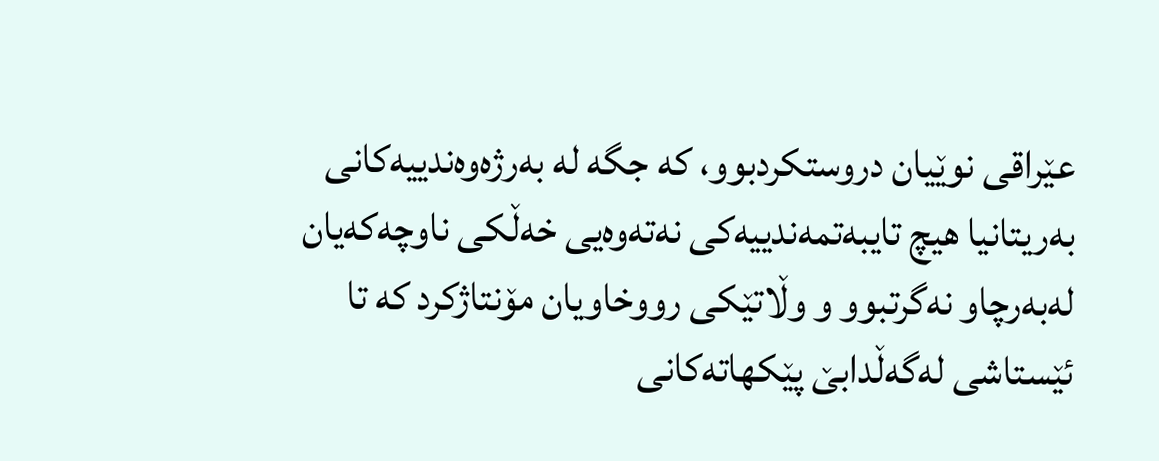عێراقى نوێیان دروستكردبوو، كه‌ جگه‌ له‌ به‌رژه‌وه‌ندییه‌كانى به‌ریتانیا هیچ تایبه‌تمه‌ندییه‌كى نه‌ته‌وه‌یى خه‌ڵكى ناوچه‌كه‌یان له‌به‌رچاو نه‌گرتبوو و وڵاتێكى رووخاویان مۆنتاژكرد كه‌ تا ئێستاشى له‌گه‌ڵدابێ پێكهاته‌كانى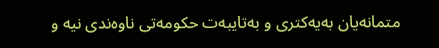متمانه‌یان به‌یه‌كترى و به‌تایبه‌ت حكومه‌تى ناوه‌ندى نیه‌ و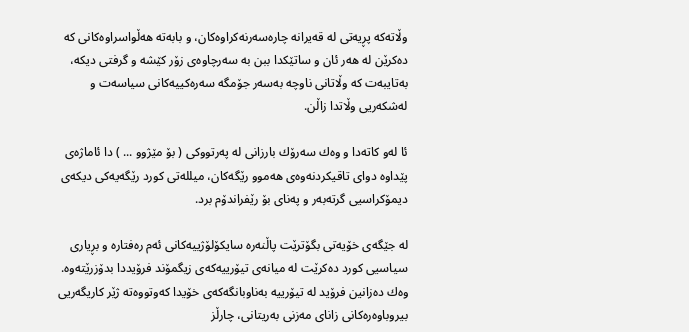وڵاته‌كه‌ پڕیه‌تى له‌ قه‌یرانه‌ چاره‌سه‌رنه‌كراوه‌كان، و بابه‌ته‌ هه‌ڵواسراوه‌كانى كه‌ ده‌كرێن له‌ هه‌ر ئان و ساتێكدا ببن به‌ سه‌رچاوه‌ى زۆر كێشه‌ و گرفتى دیكه‌، به‌تایبه‌ت كه‌ وڵاتانى ناوچه‌ به‌سه‌ر جۆمگه‌ سه‌ره‌كییه‌كانى سیاسه‌ت و له‌شكه‌ریى وڵاتدا زاڵن.

ئا له‌و كاته‌دا و وه‌ك سه‌رۆك بارزانى له‌ په‌رتووكى ( بۆ مێژوو ... ) دا ئاماژه‌ى پێداوه‌ دواى تاقیكردنه‌وه‌ى هه‌موو رێگه‌كان، میلله‌تى كورد رێگه‌یه‌كى دیكه‌ى دیمۆكراسیى گرته‌به‌ر و په‌ناى بۆ رێفراندۆم برد.

له‌ جێگه‌ى خۆیه‌تى بگۆترێت پاڵنه‌ره‌ سایكۆلۆژییه‌كانى ئه‌م ره‌فتاره‌ و بڕیارى سیاسیى كورد ده‌كرێت له‌ میانه‌ى تیۆرییه‌كه‌ى زیگمۆند فرۆیددا بدۆزرێته‌وه‌. وه‌ك ده‌زانین فرۆید له‌ تیۆرییه‌ به‌ناوبانگه‌كه‌ى خۆیدا كه‌وتووه‌ته‌ ژێر كاریگه‌ریى بیروباوه‌ره‌كانى زاناى مه‌زنى به‌ریتانى، چارڵز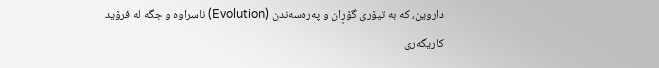داروین، كه‌ به‌ تیۆرى گۆڕان و په‌ره‌سه‌ندن (Evolution) ناسراوه‌ و جگه‌ له‌ فرۆید كاریگه‌رى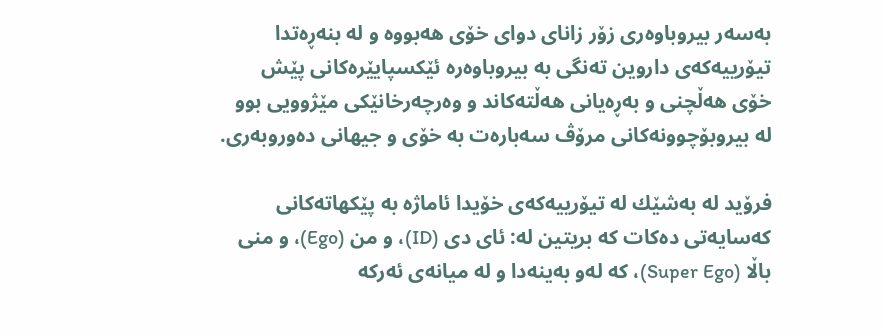به‌سه‌ر بیروباوه‌رى زۆر زاناى دواى خۆى هه‌بووه‌ و له‌ بنه‌ڕه‌تدا تیۆرییه‌كه‌ى داروین ته‌نگى به‌ بیروباوه‌ره‌ ئێكسپایێره‌كانى پێش خۆى هه‌ڵچنى و به‌ڕه‌یانى هه‌ڵته‌كاند و وه‌رچه‌رخانێكى مێژوویى بوو له‌ بیروبۆچوونه‌كانى مرۆڤ سه‌باره‌ت به‌ خۆى و جیهانى ده‌وروبه‌رى.

فرۆید له‌ به‌شێك له‌ تیۆرییه‌كه‌ى خۆیدا ئاماژه‌ به‌ پێكهاته‌كانى كه‌سایه‌تى ده‌كات كه‌ بریتین له‌: ئاى دى (ID)، و من (Ego)، و منى باڵا (Super Ego)، كه‌ له‌و به‌ینه‌دا و له‌ میانه‌ى ئه‌ركه‌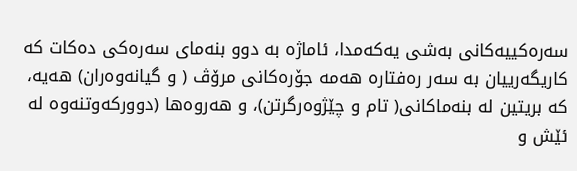سه‌ره‌كییه‌كانى به‌شى یه‌كه‌مدا، ئاماژه‌ به‌ دوو بنه‌ماى سه‌ره‌كى ده‌كات كه‌ كاریگه‌رییان به‌ سه‌ر ره‌فتاره‌ هه‌مه‌ جۆره‌كانى مرۆڤ ( و گیانه‌وه‌ران) هه‌یه‌، كه‌ بریتین له‌ بنه‌ماكانى( تام و چێژوه‌رگرتن)، و هه‌روه‌ها (دووركه‌وتنه‌وه‌ له‌ ئێش و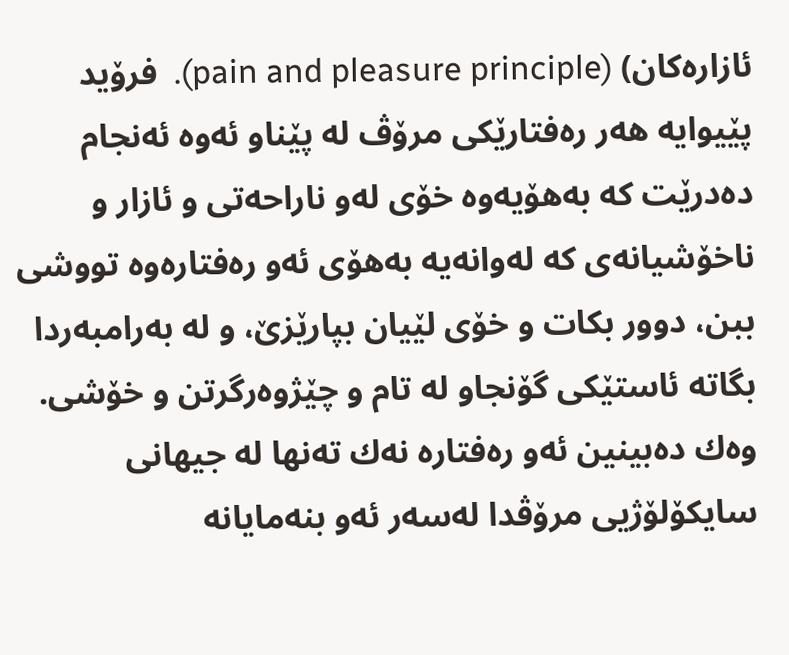ئازاره‌كان) (pain and pleasure principle).  فرۆید پێیوایه‌ هه‌ر ره‌فتارێكى مرۆڤ له‌ پێناو ئه‌وه‌ ئه‌نجام ده‌درێت كه‌ به‌هۆیه‌وه‌ خۆى له‌و ناراحه‌تى و ئازار و ناخۆشیانه‌ى كه‌ له‌وانه‌یه‌ به‌هۆى ئه‌و ره‌فتاره‌وه‌ تووشى ببن، دوور بكات و خۆى لێیان بپارێزێ، و له‌ به‌رامبه‌ردا بگاته‌ ئاستێكى گۆنجاو له‌ تام و چێژوه‌رگرتن و خۆشى. وه‌ك ده‌بینین ئه‌و ره‌فتاره‌ نه‌ك ته‌نها له‌ جیهانى سایكۆلۆژیى مرۆڤدا له‌سه‌ر ئه‌و بنه‌مایانه‌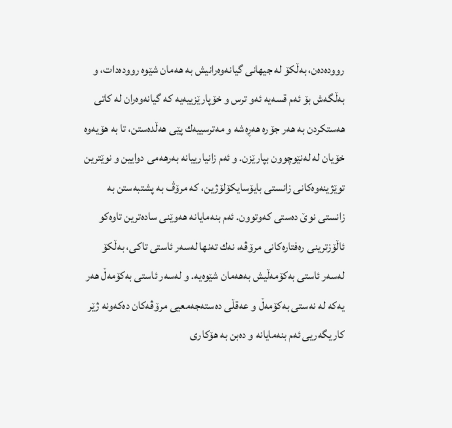رووده‌ده‌ن، به‌ڵكۆ له‌ جیهانى گیانه‌وه‌رانیش به‌ هه‌مان شێوه‌ رووده‌دات، و به‌ڵگه‌ش بۆ ئه‌م قسه‌یه‌ ئه‌و ترس و خۆپارێزییه‌یه‌ كه‌ گیانه‌وه‌ران له‌ كاتى هه‌ستكردن به‌ هه‌ر جۆره‌ هه‌ڕه‌شه‌ و مه‌ترسییه‌ك پێى هه‌ڵده‌ستن، تا به‌ هۆیه‌وه‌ خۆیان له‌ له‌نێوچوون بپارێزن. و ئه‌م زانیارییانه‌ به‌رهه‌مى دوایین و نوێترین توێژینه‌وه‌كانى زانستى بایۆسایكۆلۆژین، كه‌ مرۆڤ به‌ پشتبه‌ستن به‌ زانستى نوێ ده‌ستى كه‌وتوون. ئه‌م بنه‌مایانه‌ هه‌وێنى ساده‌ترین تاوه‌كو ئاڵۆزترینى ره‌فتاره‌كانى مرۆڤه‌، نه‌ك ته‌نها له‌سه‌ر ئاستى تاكى، به‌ڵكۆ له‌سه‌ر ئاستى به‌كۆمه‌ڵیش به‌هه‌مان شێوه‌یه‌. و له‌سه‌ر ئاستى به‌كۆمه‌ڵ هه‌ر یه‌كه‌ له‌ نه‌ستى به‌كۆمه‌ڵ و عه‌قڵى ده‌سته‌جه‌معیى مرۆڤه‌كان ده‌كه‌ونه‌ ژێر كاریگه‌ریى ئه‌م بنه‌مایانه‌ و ده‌بن به‌ هۆكارى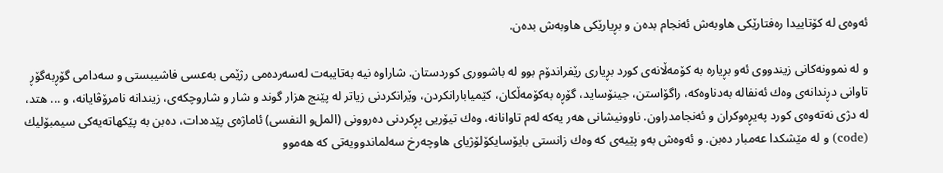ئه‌وه‌ى له‌ كۆتاییدا ره‌فتارێكى هاوبه‌ش ئه‌نجام بده‌ن و بڕیارێكى هاوبه‌ش بده‌ن.

و له‌ نموونه‌كانى زیندووى ئه‌و بڕیاره‌ به‌ كۆمه‌ڵانه‌ى كورد بڕیارى رێفراندۆم بوو له‌ باشوورى كوردستان. شاراوه‌ نیه‌ به‌تایبه‌ت له‌سه‌رده‌مى رژێمى به‌عسى فاشیبستى و سه‌دامى گۆڕبه‌گۆڕ تاوانى دڕندانه‌ى وه‌ك ئه‌نفاله‌ به‌دناوه‌كه‌، راگۆاستن، جینۆساید، گۆڕه‌ به‌كۆمه‌ڵكان، كێمیابارانكردن، وێرانكردنى زیاتر له‌ پێنج هزار گوند و شار و شاروچكه‌ى، زیندانه‌ نامرۆڤایانه‌، و ... هتد، له‌ دژى نه‌ته‌وه‌ى كورد په‌یڕه‌وكران و ئه‌نجامدراون. ناوونیشانى هه‌ر یه‌كه‌ له‌م تاوانانه‌، وه‌ك تیۆریى پڕكردنى ده‌روونى (المل‌و النفسی) ئاماژه‌ى پێده‌دات، ده‌بن به‌ پێكهاته‌یه‌كى سیمبۆلیك (code) و له‌ مێشكدا عه‌مبار ده‌بن. و ئه‌وه‌ش به‌و پێیه‌ى كه‌ وه‌ك زانستى بایۆسایكۆلۆژیاى هاوچه‌رخ سه‌لماندوویه‌تى كه‌ هه‌موو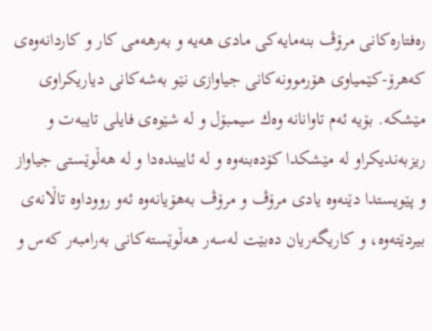ره‌فتاره‌كانى مرۆڤ بنه‌مایه‌كى مادى هه‌یه‌ و به‌رهه‌مى كار و كاردانه‌وه‌ى كه‌هرۆ-كێمیاوى هۆرموونه‌كانى جیاوازى نێو به‌شه‌كانى دیاریكراوى مێشكه‌. بۆیه‌ ئه‌م تاوانانه‌ وه‌ك سیمبۆل و له‌ شێوه‌ى فایلى تایبه‌ت و ریزبه‌ندیكراو له‌ مێشكدا كۆده‌بنه‌وه‌ و له‌ ئایینده‌دا و له‌ هه‌ڵوێستى جیاواز و پێویستدا دێنه‌وه‌ یادى مرۆڤ و مرۆڤ به‌هۆیانه‌وه‌ ئه‌و رووداوه‌ تاڵانه‌ى بیردێته‌وه‌، و كاریگه‌ریان ده‌بێت له‌سه‌ر هه‌ڵوێسته‌كانى به‌رامبه‌ر كه‌س و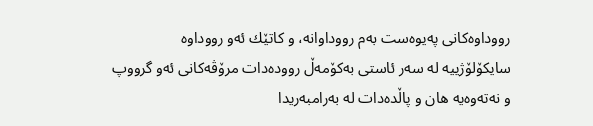رووداوه‌كانى په‌یوه‌ست به‌م رووداوانه‌، و كاتێك ئه‌و رووداوه‌ سایكۆلۆژییه‌ له‌ سه‌ر ئاستى به‌كۆمه‌ڵ رووده‌دات مرۆڤه‌كانى ئه‌و گرووپ و نه‌ته‌وه‌یه‌ هان و پاڵده‌دات له‌ به‌رامبه‌ریدا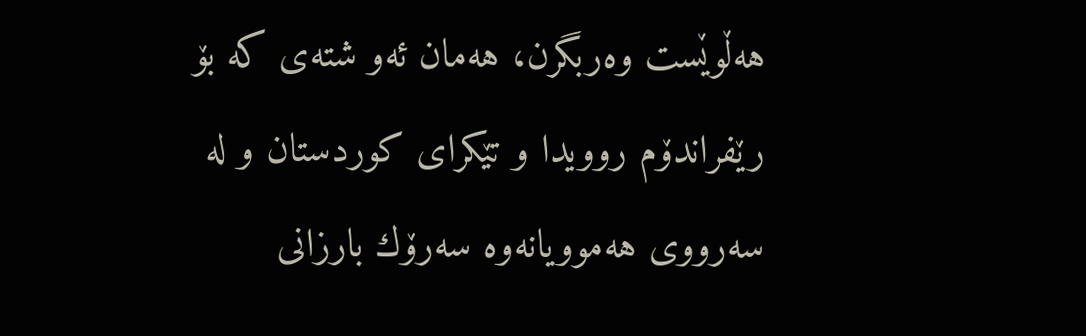هه‌ڵوێست وه‌ربگرن، هه‌مان ئه‌و شته‌ى كه‌ بۆ رێفراندۆم روویدا و تێكراى كوردستان و له‌ سه‌رووى هه‌موویانه‌وه‌ سه‌رۆك بارزانى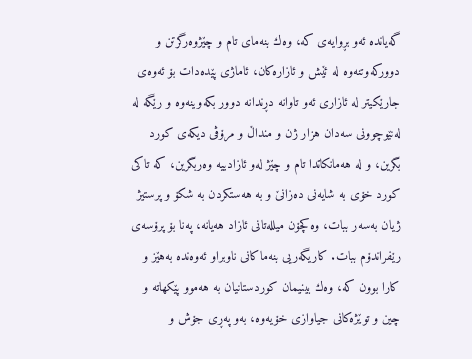گه‌یانده‌ ئه‌و بڕوایه‌ى كه‌، وه‌ك بنه‌ماى تام و چێژوه‌رگرتن و دووركه‌وتنه‌وه‌ له‌ ئێش و ئازاره‌كان، ئاماژى پێده‌دات بۆ ئه‌وه‌ى جارێكیتر له‌ ئازارى ئه‌و تاوانه‌ دڕندانه‌ دوور بكه‌وینه‌وه‌ و رێگه‌ له‌ له‌نێوچوونى سه‌دان هزار ژن و منداڵ و مرۆڤى دیكه‌ى كورد بگرین، و له‌ هه‌مانكاتدا تام و چێژ له‌و ئازادییه‌ وه‌ربگرین، كه‌ تاكى كورد خۆى به‌ شایه‌نى ده‌زانێ و به‌ هه‌ستكردن به‌ شكۆ و پرستیژ ژیان به‌سه‌ر ببات، وه‌كچۆن میلله‌تانى ئازاد هه‌یانه‌، په‌نا بۆ پرۆسه‌ى رێفراندۆم ببات. كاریگه‌ریى بنه‌ماكانى ناوبراو ئه‌وه‌نده‌ به‌هێز و كارا بوون كه‌، وه‌ك بینیمان كوردستانیان به‌ هه‌موو پێكهاته‌ و چین و توێژه‌كانى جیاوازى خۆیه‌وه‌، به‌و په‌ڕى جۆش و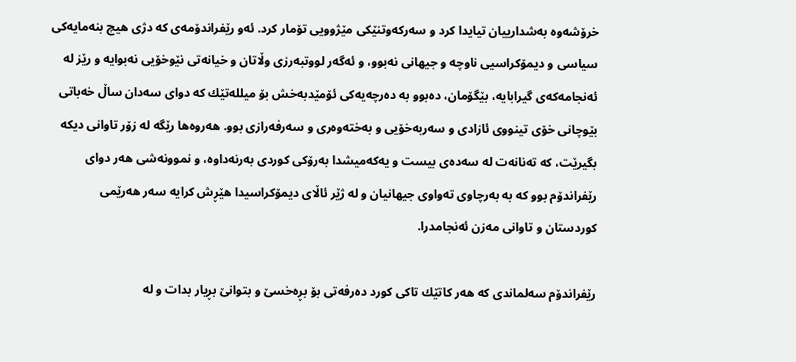خرۆشه‌وه‌ به‌شدارییان تیایدا كرد و سه‌ركه‌وتنێكى مێژوویى تۆمار كرد. ئه‌و رێفراندۆمه‌ى كه‌ دژى هیچ بنه‌مایه‌كى سیاسى و دیمۆكراسیى ناوچه‌ و جیهانى نه‌بوو، و ئه‌گه‌ر لووتبه‌رزى وڵاتان و خیانه‌تى نێوخۆیى نه‌بوایه‌ و رێز له‌ ئه‌نجامه‌كه‌ى گیرابایه‌، بێگۆمان، ده‌بوو به‌ ده‌رچه‌یه‌كى ئۆمێدبه‌خش بۆ میلله‌تێك كه‌ دواى سه‌دان ساڵ خه‌باتى بێوچانى خۆى تینووى ئازادى و سه‌ربه‌خۆیى و به‌خته‌وه‌رى و سه‌رفه‌رازى بوو. هه‌روه‌ها رێگه‌ له‌ زۆر تاوانى دیكه‌ بگیرێت، كه‌ ته‌نانه‌ت له‌ سه‌ده‌ى بیست و یه‌كه‌میشدا به‌رۆكى كوردى به‌رنه‌داوه‌، و نموونه‌شى هه‌ر دواى رێفراندۆم بوو كه‌ به‌ به‌رچاوى ته‌واوى جیهانیان و له‌ ژێر ئاڵاى دیمۆكراسیدا هێڕش كرایه‌ سه‌ر هه‌رێمى كوردستان و تاوانى مه‌زن ئه‌نجامدرا.

رێفراندۆم سه‌لماندى كه‌ هه‌ر كاتێك تاكى كورد ده‌رفه‌تى بۆ بڕه‌خسێ و بتوانێ بڕیار بدات و له‌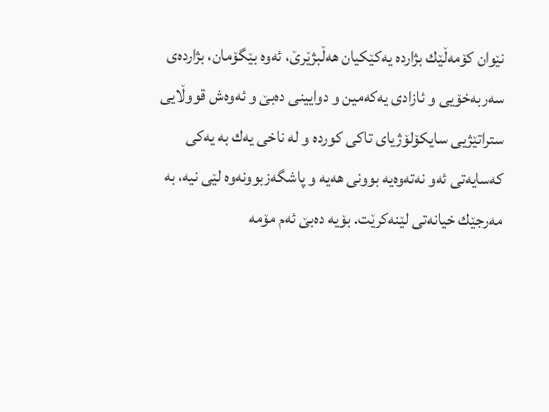نێوان كۆمه‌ڵێك بژارده‌ یه‌كێكیان هه‌ڵبژێرێ، ئه‌وه‌ بێگۆمان، بژارده‌ى سه‌ربه‌خۆیى و ئازادى یه‌كه‌مین و دوایینى ده‌بێ و ئه‌وه‌ش قووڵایى ستراتێژیى سایكۆلۆژیاى تاكى كورده‌ و له‌ ناخى یه‌ك به‌ یه‌كى كه‌سایه‌تى ئه‌و نه‌ته‌وه‌یه‌ بوونى هه‌یه‌ و پاشگه‌زبوونه‌وه‌ لێى نیه‌، به‌ مه‌رجێك خیانه‌تى لێنه‌كرێت. بۆیه‌ ده‌بێ ئه‌م مۆمه‌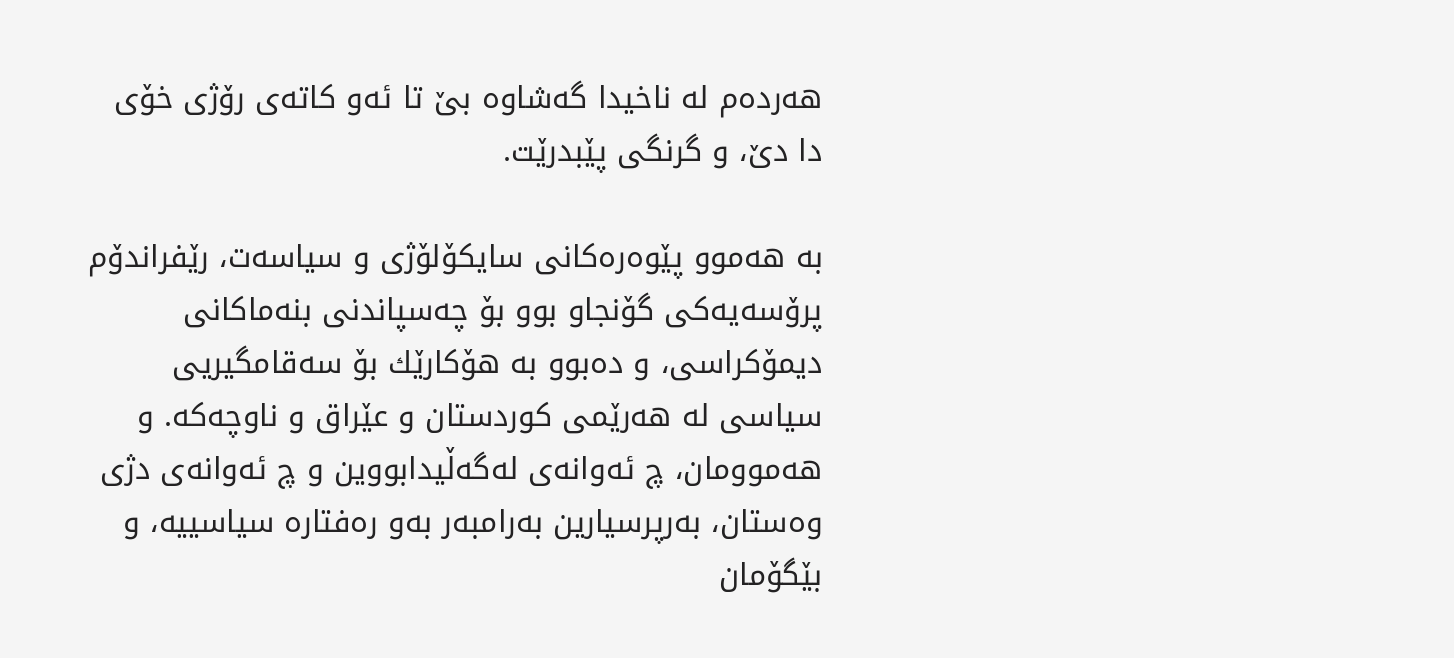هه‌رده‌م له‌ ناخیدا گه‌شاوه‌ بێ تا ئه‌و كاته‌ى رۆژى خۆى دا دێ، و گرنگى پێبدرێت.

به‌ هه‌موو پێوه‌ره‌كانى سایكۆلۆژى و سیاسه‌ت، رێفراندۆم پرۆسه‌یه‌كى گۆنجاو بوو بۆ چه‌سپاندنى بنه‌ماكانى دیمۆكراسى، و ده‌بوو به‌ هۆكارێك بۆ سه‌قامگیریى سیاسى له‌ هه‌رێمى كوردستان و عێراق و ناوچه‌كه‌. و هه‌موومان، چ ئه‌وانه‌ى له‌گه‌ڵیدابووین و چ ئه‌وانه‌ى دژى وه‌ستان، به‌رپرسیارین به‌رامبه‌ر به‌و ره‌فتاره‌ سیاسییه‌، و بێگۆمان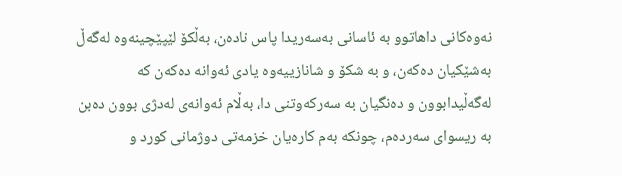نه‌وه‌كانى داهاتوو به‌ ئاسانى به‌سه‌ریدا پاس ناده‌ن، به‌ڵكۆ لێپێچینه‌وه‌ له‌گه‌ڵ به‌شێكیان ده‌كه‌ن، و به‌ شكۆ و شانازییه‌وه‌ یادى ئه‌وانه‌ ده‌كه‌ن كه‌ له‌گه‌ڵیدابوون و ده‌نگیان به‌ سه‌ركه‌وتنى دا، به‌ڵام ئه‌وانه‌ى له‌دژى بوون ده‌بن به‌ ریسواى سه‌رده‌م، چونكه‌ به‌م كاره‌یان خزمه‌تى دوژمانى كورد و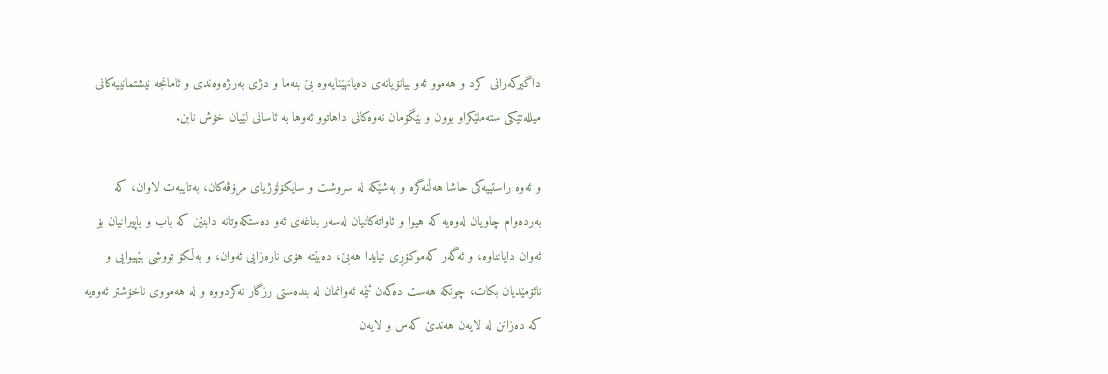داگیركه‌رانى كرد و هه‌موو ئه‌و بیانۆیانه‌ى ده‌یانهێنایه‌وه‌ بێ بنه‌ما و دژى به‌رژه‌وه‌ندى و ئامانجه‌ نیشتمانییه‌كانى میلله‌تێكى سته‌ملێكراو بوون و بێگۆمان نه‌وه‌كانى داهاتوو ئه‌وها به‌ ئاسانى لێیان خۆش نابن.

و ئه‌وه‌ راستییه‌كى حاشا هه‌ڵنه‌گره‌ و به‌شێكه‌ له‌ سروشت و سایكۆلۆژیاى مرۆڤه‌كان، به‌تایبه‌ت لاوان، كه‌ به‌رده‌وام چاویان له‌وه‌یه‌ كه‌ هیوا و ئاواته‌كانیان له‌سه‌ر بناغه‌ى ئه‌و ده‌ستكه‌وتانه‌ دابنێن كه‌ باب و باپیرانیان بۆ ئه‌وان دایانناوه‌، و ئه‌گه‌ر كه‌موكۆڕى تیایدا هه‌بێ، ده‌بێته‌ هۆى ناره‌زایى ئه‌وان، و به‌ڵكۆ تووشى بێهیوایى و نائۆمێدیان بكات، چونكه‌ هه‌ست ده‌كه‌ن ئێمه‌ ئه‌وانمان له‌ بنده‌ستى رزگار نه‌كردووه‌ و له‌ هه‌مووى ناخۆشتر ئه‌وه‌یه‌ كه‌ ده‌زانن له‌ لایه‌ن هه‌ندێ كه‌س و لایه‌ن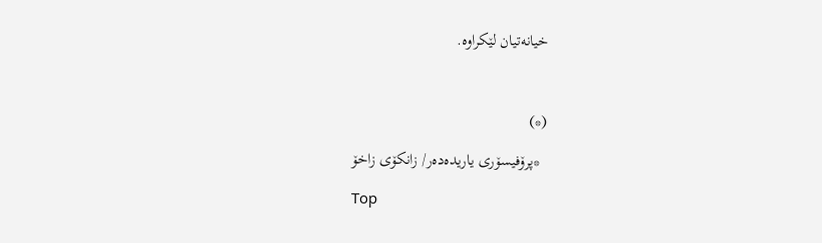خیانه‌تیان لێكراوه‌.



(*)

  *پرۆفیسۆرى یاریده‌ده‌ر/ زانكۆى زاخۆ

Top